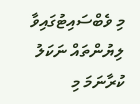މި ވެބްސައިޓުގައިވާ ލިޔުންތައް ނަކަލު ކުރާނަމަ މި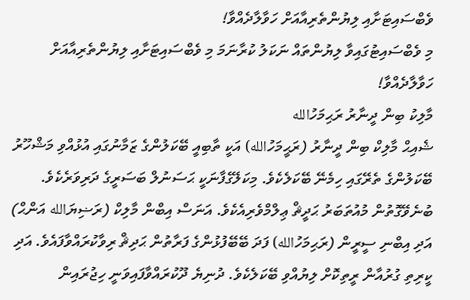ވެބްސައިޓަށާއި ލިޔުންތެރިއާއަށް ހަވާލާދެއްވާ!
މި ވެބްސައިޓުގައިވާ ލިޔުންތައް ނަކަލު ކުރާނަމަ މި ވެބްސައިޓަށާއި ލިޔުންތެރިއާއަށް ހަވާލާދެއްވާ!
މާލިކު ބިން ދީނާރު ރަޙިމަހުالله
ޝެއިޙް މާލިކް ބިން ދީނާރު (ރަޙީމަހުالله) އަކީ ތާބިއީ ބޭކަލުންގެ ޒަމާނުގައި އުޅުއްވި މަޝްހޫރު ބޭކަލުންގެ ތެރޭގައި ހިމެނޭ ބޭކަލެކެވެ. މިކަލޭގެފާނަކީ ޙަސަނުލް ބަސަރީގެ ދަރިވަރެކެވެ. ބުނެވޭގޮތުން މުއުތަބަރު ޙަދީޘް ޢިލްމްވެރިއެކެވެ. އަނަސް އިބްން މާލިކް (ރަޟިޔަالله އަންޙް) އަދި އިބްނި ސީރީން (ރަޙިމަހުالله) ފަދަ ބޭބޭފުޅުންގެ ފަރާތުން ޙަދިޘް ރިވާކުރައްވާފައެވެ. އަދި ކީރިތި ގުރުއާން ރީތިކޮށް ލިޔުއްވި ބޭކަލެކެވެ. ދުނިޔެ ދޫކުރައްވާފައިވަނީ ހިޖުރައިން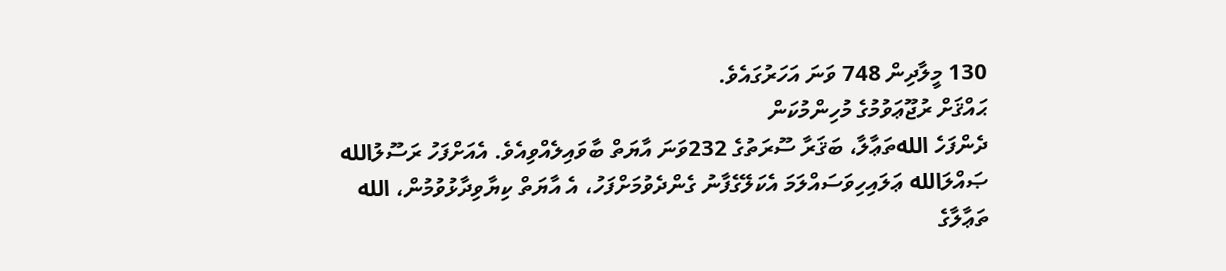130 މީލާދިން 748 ވަނަ އަހަރުގައެވެ.
ޙައްޤަށް ރުޖޫޢަވުމުގެ މުހިންމުކަން
ދެންފަހެ اللهތަޢާލާ، ބަޤަރާ ސޫރަތުގެ 232ވަނަ އާޔަތް ބާވައިލެއްވިއެވެ. އެއަށްފަހު ރަސޫލުالله ޞައްލަالله ޢަލައިހިވަސައްލަމަ އެކަލޭގެފާނު ގެންދެވުމަށްފަހު، އެ އާޔަތް ކިޔާވިދާޅުވުމުން، الله ތަޢާލާގެ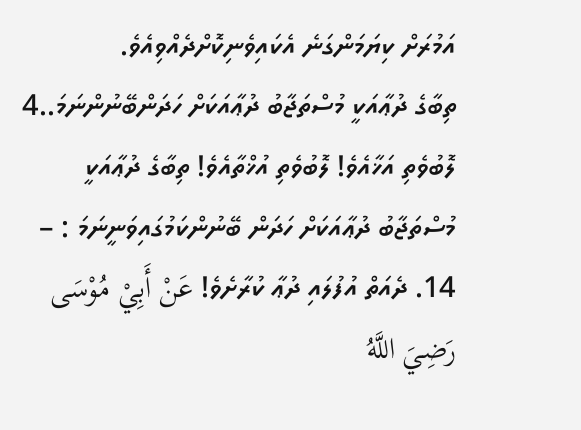އަމުރަށް ކިޔަމަންގަނެ އެކައިވެނިކޮށްދެއްވިއެވެ.
ތިބާގެ ދުޢާއަކީ މުސްތަޖާބު ދުޢާއަކަށް ހަދަންބޭނުންނަމަ..4
ލޮބުވެތި އަޚާއެވެ! ލޮބުވެތި އުޚްތާއެވެ! ތިބާގެ ދުޢާއަކީ މުސްތަޖާބު ދުޢާއަކަށް ހަދަން ބޭނުންކަމުގައިވަނީނަމަ : – 14. ދެއަތް އުފުލައި ދުޢާ ކުރާށެވެ! عَنْ أَبِيْ مُوْسَى رَضِيَ اللَّهُ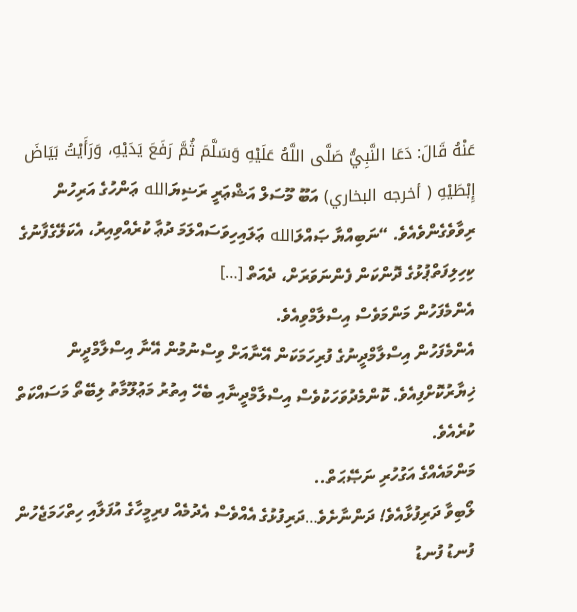عَنْهُ قَالَ: دَعَا النَّبِيُّ صَلَّى اللَّهُ عَلَيْهِ وَسَلَّمَ ثُمَّ رَفَعَ يَدَيْهِ، وَرَأَيْتُ بَيَاضَ إِبْطَيْهِ ( أخرجه البخاري) އަބޫ މޫސަލް އަޝްޢަރީ ރަޟިޔަالله ޢަންހުގެ އަރިހުން ރިވާވެގެންވެއެވެ. “ނަބިއްޔާ ޞައްލަالله ޢަލައިހިވަސައްލަމަ ދުޢާ ކުރެއްވިއިރު، އެކަލޭގެފާނުގެ ކިހިލިފަތްޕުޅުގެ ދޮންކަން ފެންނަވަރަށް، ދެއަތް […]
އެންމެފަހުން މަންމަވެސް އިސްލާމްވިއެވެ.
އެންމެފަހުން އިސްލާމްދީނުގެ ފުރިހަމަކަން އޭނާއަށް ވިސްނުމުން އޭނާ އިސްލާމްދީން ޚިޔާރުކޮށްފިއެވެ. ކޮންމެދުވަހަކުވެސް އިސްލާމްދީނާއި ބެހޭ އިތުރު މަޢުލޫމާތު ލިބޭތޯ މަސައްކަތް ކުރެއެވެ.
މަންމައެއްގެ އަގުހުރި ނަޞޭޙަތް..
ލޯބިވާ ދަރިފުޅާއެވެ! ދަންނާށެވެ…ދަރިފުޅުގެ އެއްވެސް އެދުމެއް ފރިމީހާގެ އުފަލާއި ހިތްހަމަޖެހުން ފުނޑު ފުނޑު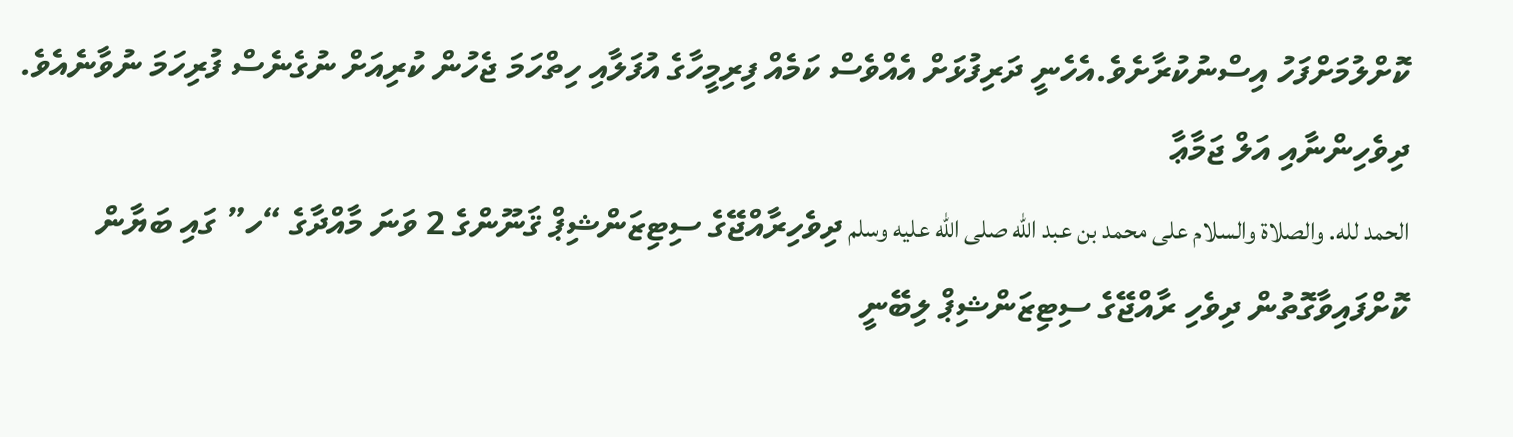ކޮށްލުމަށްފަހު އިސްނުކުރާށެވެ.އެހެނީ ދަރިފުޅަށް އެއްވެސް ކަމެއް ފިރިމީހާގެ އުފަލާއި ހިތްހަމަ ޖެހުން ކުރިއަށް ނުގެނެސް ފުރިހަމަ ނުވާނެއެވެ.
ދިވެހިންނާއި އަލް ޖަމާޢާ
الحمد لله. والصلاة والسلام على محمد بن عبد الله صلى الله عليه وسلم ދިވެހިރާއްޖޭގެ ސިޓިޒަންޝިޕް ޤަނޫންގެ 2 ވަނަ މާއްދާގެ “ހ” ގައި ބަޔާން ކޮށްފައިވާގޮތުން ދިވެހި ރާއްޖޭގެ ސިޓިޒަންޝިޕް ލިބޭނީ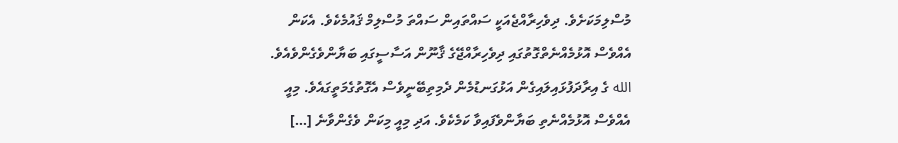މުސްލިމަކަށެވެ. ދިވެހިރާއްޖެއަކީ ސައްތައިން ސައްތަ މުސްލިމް ޤައުމެކެވެ. އެކަން އެއްވެސް އޮޅުމެއްނެތްގޮތުގައި ދިވެހިރާއްޖޭގެ ޤާނޫން އަސާސީގައި ބަޔާންވެގެންވެއެވެ.  الله ގެ އިރާދަފުޅައިލައިގެން އަޅުގަނޑުމެން ދެމިތިބޭނީވެސް އެގޮތުގެމަތީގައެވެ. މިއީ އެއްވެސް އޮޅުމެއްނެތި ބަޔާންވެފައިވާ ކަމެކެވެ. އަދި މިއީ މިކަން ވެގެންވާނެ […]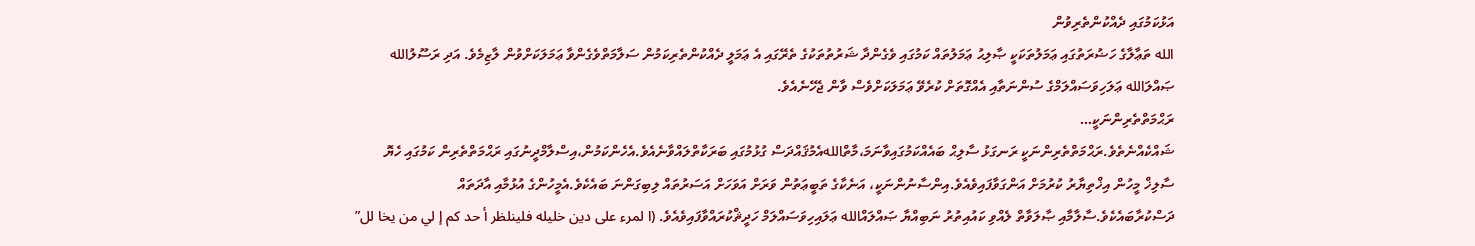އަޅުކަމުގައި ދެއްކުންތެރިވުން
الله ތަޢާލާގެ ހަޟުރަތުގައި ޢަމަލުތަކަކީ ޞާލިޙު ޢަމަލުތައް ކަމުގައި ވެގެންދާ ޝަރުތުތަކުގެ ތެރޭގައި އެ ޢަމަލީ ދެއްކުންތެރިކަމުން ސަލާމަތްވެގެންވާ ޢަމަލަކަށްވުން ލާޒިމެވެ. އަދި ރަސޫލުالله ޞައްލަالله ޢަލަހިވަސައްލަމްގެ ސުންނަތާއި އެއްގޮތަށް ކުރެވޭ ޢަމަލަކަށްވެސް ވާން ޖެހޭނެއެވެ.
ރަޙްމަތްތެރިންނަކީ…
ޝައްކެއްނެތެވެ.ރަޙްމަތްތެރިންނަކީ ރަނގަޅު ސާލިޙް ބައެއްކަމުގައިވާނަމަ،މާތްاللهއެމުޤައްދަސް ގުޅުމުގައި ބަރަކާތްލައްވާނެއެވެ.އެހެންކަމުން،އިސްލާމްދީނުގައި ރަޙްމަތްތެރިން ކަމުގައި ހެޔޮ ސާލިޚް މީހުން އިޚްތިޔާރު ކުރުމަށް އަންގަވާފައިވެއެވެ.އިންސާނުންނަކީ، އަނެކާގެ ތަބީޢަތުން ވަރަށް އަވަހަށް އަސަރުތައް ލިބިގަންނަ ބައެކެވެ.އެމީހުންގެ އުޅުމާއި އާދަތައް ދަސްކުރާބައެކެވެ.ސާލާމާއި ޞާލަވާތް ލެއްވި ކައުއިތުރު ނަބިއްޔާ ޞައްލައްالله ޢަލައިހިވަސައްލަމް ހަދީޘްކުރައްވާފައިވެއެވެ. (ا لمرء على دين خليله فلينلظر أ حد كم إ لي من يخا لل”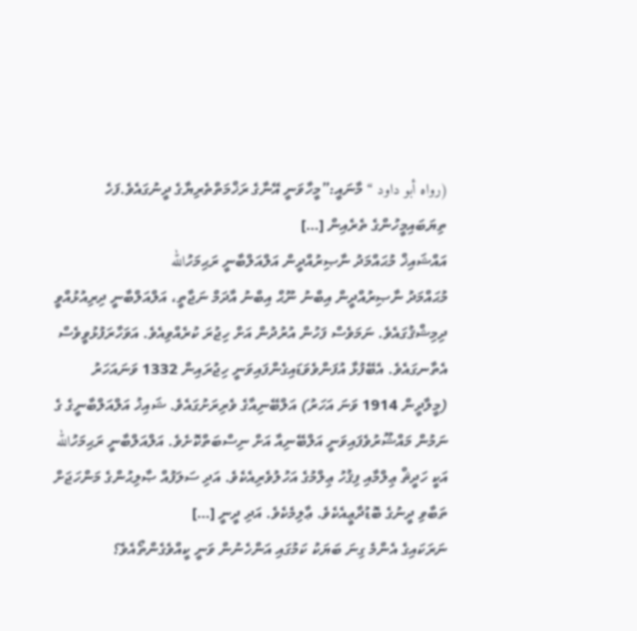(رواه أبو داود “ މާނައީ:”މީހާވަނީ އޭނާގެ ރަޚްމަތްތެރިޔާގެ ދީނުގައެވެ.ފަހެ ތިޔަބައިމީހުންގެ ތެރެއިން […]
އައްޝައިޚް މުޙައްމަދު ނާޞިރުއްދީން އަލްއަލްބާނީ ރަޙިމަހުالله
މުޙައްމަދު ނާޞިރުއްދީން އިބްނު ނޫޙް އިބްނު އާދަމް ނަޖާތީ، އަލްއަލްބާނީ ދިރިއުޅުއްވީ ދިމިޝްޤުގައެވެ. ނަމަވެސް ފަހުން އުރުދުން އަށް ހިޖުރަ ކުރެއްވިއެވެ. އަވަހާރަފުޅުވީވެސް އެތާނގައެވެ. އެބޭފުޅާ އުފަންވެވަޑައިގެންފައިވަނީ ހިޖުރައިން 1332 ވަނައަހަރު (މީލާދީން 1914 ވަނަ އަހަރު) އަލްބޭނިއާގެ ވެރިރަށުގައެވެ. ޝައިޚު އަލްއަލްބާނީގެ ގެ ނަމުން މައްޝޫރުވެފައިވަނީ އަލްބޭނިއާ އަށް ނިސްބަތްކޮށެވެ. އަލްއަލްބާނީ ރަޙިމަހުالله އަކީ ހަދީޘް ޢިލްމާއި ފިޤުހު ޢިލްމުގެ އަހުލުވެރިއެކެވެ. އަދި ސަލަފުއް ޞާލިޙުންގެ މަންހަޖަށް ތަބާވި ދީނުގެ ބޮޑުދާޢީއެކެވެ. ޢާލިމެކެވެ. އަދި ދީނީ […]
ނަރަކައިގެ އެންމެ ގިނަ ބަޔަކު ކަމުގައި އަންހެނުން ވަނީ ކީއްވެގެންތޯއެވެ؟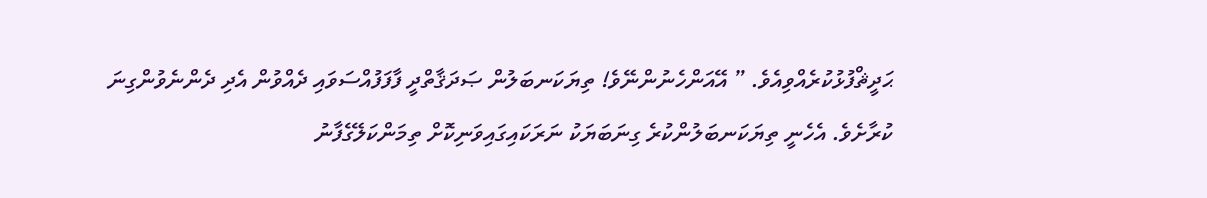ޙަދީޘްފުޅުކުރެއްވިއެވެ. ” އޭއަންހެނުންނޭވެ! ތިޔަކަނބަލުން ޞަދަޤާތްދީ ފާފަފުއްސަވައި ދެއްވުން އެދި ދެންނެވުންގިނަ ކުރާށެވެ. އެހެނީ ތިޔަކަނބަލުންކުރެ ގިނަބަޔަކު ނަރަކައިގައިވަނިކޮށް ތިމަންކަލޭގެފާނު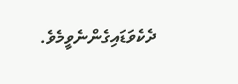ދެކެވަޑައިގެންނެވީމެވެ.